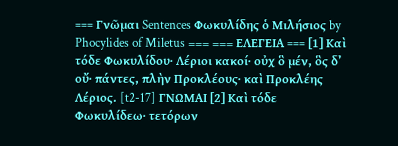=== Γνῶμαι Sentences Φωκυλίδης ὁ Μιλήσιος by Phocylides of Miletus === === ΕΛΕΓΕΙΑ === [1] Καὶ τόδε Φωκυλίδου· Λέριοι κακοί· οὐχ ὃ μέν, ὃς δ’ οὔ· πάντες, πλὴν Προκλέους· καὶ Προκλέης Λέριος. [t2-17] ΓΝΩΜΑΙ [2] Καὶ τόδε Φωκυλίδεω· τετόρων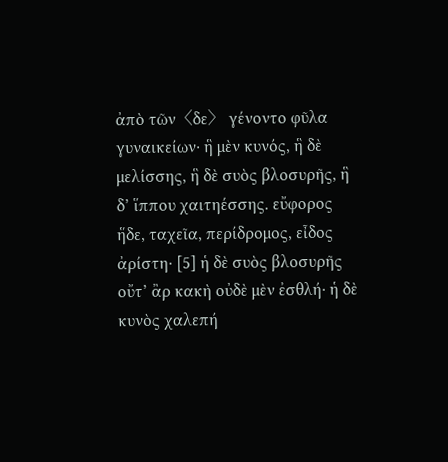ἀπὸ τῶν〈δε〉 γένοντο φῦλα γυναικείων· ἣ μὲν κυνός, ἣ δὲ μελίσσης, ἣ δὲ συὸς βλοσυρῆς, ἣ δ’ ἵππου χαιτηέσσης. εὔφορος ἥδε, ταχεῖα, περίδρομος, εἶδος ἀρίστη· [5] ἡ δὲ συὸς βλοσυρῆς οὔτ’ ἂρ κακὴ οὐδὲ μὲν ἐσθλή· ἡ δὲ κυνὸς χαλεπή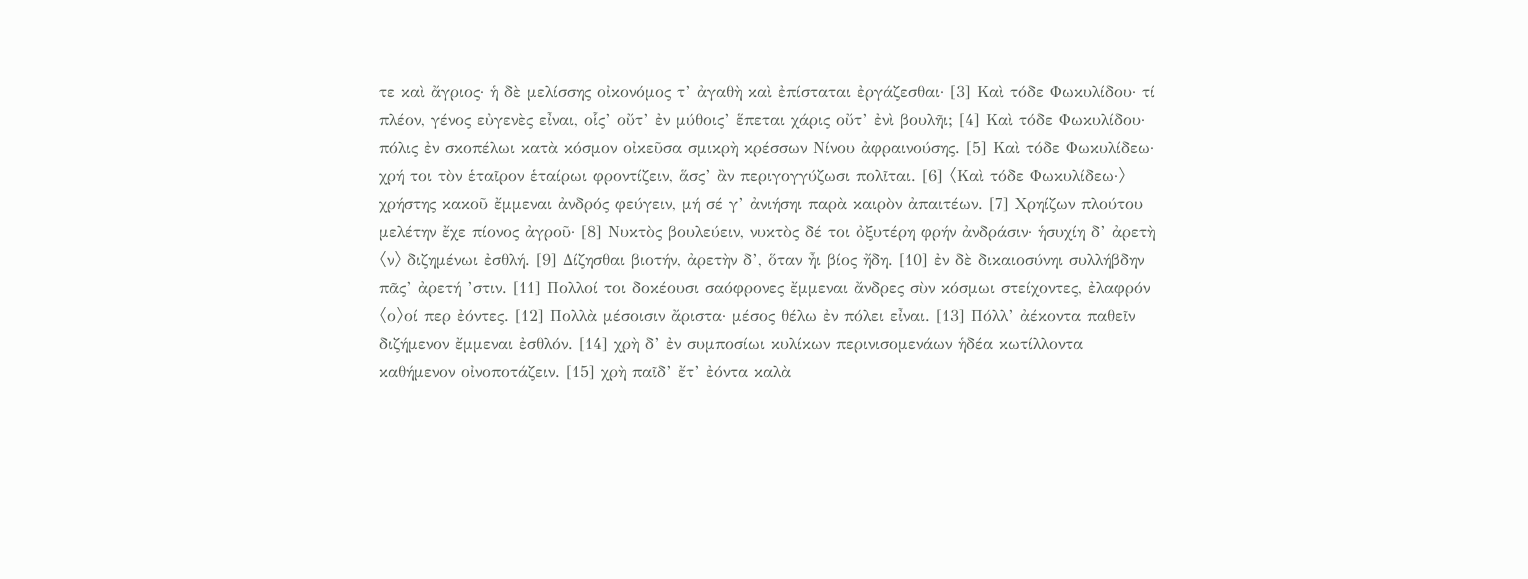τε καὶ ἄγριος· ἡ δὲ μελίσσης οἰκονόμος τ’ ἀγαθὴ καὶ ἐπίσταται ἐργάζεσθαι· [3] Καὶ τόδε Φωκυλίδου· τί πλέον, γένος εὐγενὲς εἶναι, οἷς’ οὔτ’ ἐν μύθοις’ ἕπεται χάρις οὔτ’ ἐνὶ βουλῆι; [4] Καὶ τόδε Φωκυλίδου· πόλις ἐν σκοπέλωι κατὰ κόσμον οἰκεῦσα σμικρὴ κρέσσων Νίνου ἀφραινούσης. [5] Καὶ τόδε Φωκυλίδεω· χρή τοι τὸν ἑταῖρον ἑταίρωι φροντίζειν, ἅσς’ ἂν περιγογγύζωσι πολῖται. [6] 〈Καὶ τόδε Φωκυλίδεω·〉 χρήστης κακοῦ ἔμμεναι ἀνδρός φεύγειν, μή σέ γ’ ἀνιήσηι παρὰ καιρὸν ἀπαιτέων. [7] Χρηίζων πλούτου μελέτην ἔχε πίονος ἀγροῦ· [8] Νυκτὸς βουλεύειν, νυκτὸς δέ τοι ὀξυτέρη φρήν ἀνδράσιν· ἡσυχίη δ’ ἀρετὴ〈ν〉 διζημένωι ἐσθλή. [9] Δίζησθαι βιοτήν, ἀρετὴν δ’, ὅταν ἦι βίος ἤδη. [10] ἐν δὲ δικαιοσύνηι συλλήβδην πᾶς’ ἀρετή ’στιν. [11] Πολλοί τοι δοκέουσι σαόφρονες ἔμμεναι ἄνδρες σὺν κόσμωι στείχοντες, ἐλαφρόν〈ο〉οί περ ἐόντες. [12] Πολλὰ μέσοισιν ἄριστα· μέσος θέλω ἐν πόλει εἶναι. [13] Πόλλ’ ἀέκοντα παθεῖν διζήμενον ἔμμεναι ἐσθλόν. [14] χρὴ δ’ ἐν συμποσίωι κυλίκων περινισομενάων ἡδέα κωτίλλοντα καθήμενον οἰνοποτάζειν. [15] χρὴ παῖδ’ ἔτ’ ἐόντα καλὰ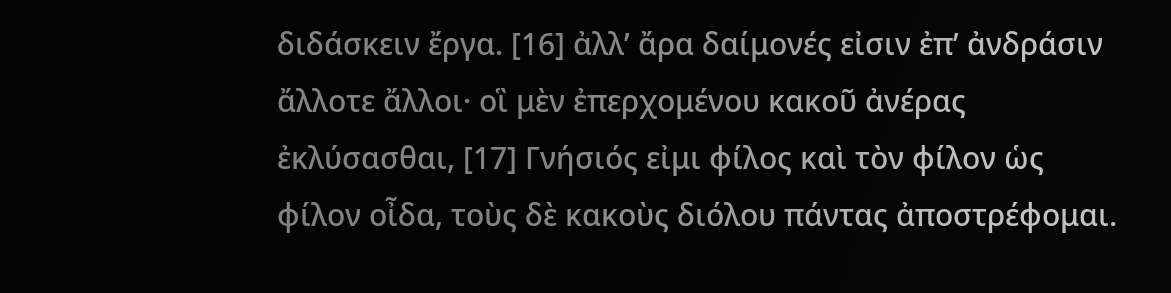διδάσκειν ἔργα. [16] ἀλλ’ ἄρα δαίμονές εἰσιν ἐπ’ ἀνδράσιν ἄλλοτε ἄλλοι· οἳ μὲν ἐπερχομένου κακοῦ ἀνέρας ἐκλύσασθαι, [17] Γνήσιός εἰμι φίλος καὶ τὸν φίλον ὡς φίλον οἶδα, τοὺς δὲ κακοὺς διόλου πάντας ἀποστρέφομαι.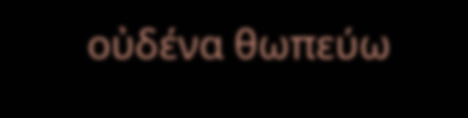οὐδένα θωπεύω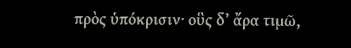πρὸς ὑπόκρισιν· οὓς δ’ ἄρα τιμῶ,